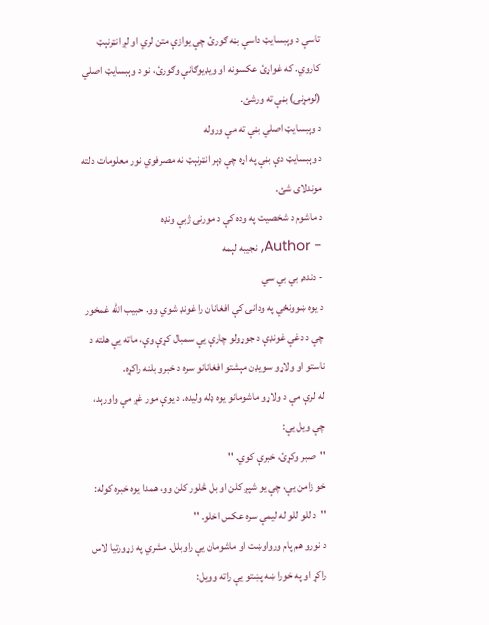تاسې د وېبسایټ داسې بڼه ګورئ چې یوازې متن لري او لږ انټرنېټ کاروي. که غواړئ عکسونه او ویډیوګانې وګورئ، نو د وېبسایټ اصلي (لومړنۍ) بڼې ته ورشئ.
د وېبسایټ اصلي بڼې ته مې وروله
د وېبسایټ دې بڼې په اړه چې ډېر انټرنېټ نه مصرفوي نور معلومات دلته موندلای شئ.
د ماشوم د شخصیت په وده کې د مورنۍ ژبې ونډه
- Author, نجیبه لېمه
- دنده, بي بي سي
د یوه ښوونځي په ودانۍ کې افغانان را غونډ شوي وو. حبیب الله غمخور چې د دغې غونډې د جوړولو چارې یې سمبال کړې وې، ماته یې هلته د ناستو او ولاړو سویډن مېشتو افغانانو سره د خبرو بلنه راکړه.
له لرې مې د ولاړو ماشومانو یوه ډله ولیده. د یوې مور غږ مې واورېد، چې ویل یې:
''صبر وکړئ، خبرې کوي. ''
خو زامن یې، چې یو شپږ کلن او بل څلور کلن وو، همدا یوه خبره کوله:
''د للو للو له لیمې سره عکس اخلو. ''
د نورو هم پام ورواوښت او ماشومان یې راوبلل. مشري په زړورتیا لاس راکړ او په خورا ښه پښتو یې راته وویل: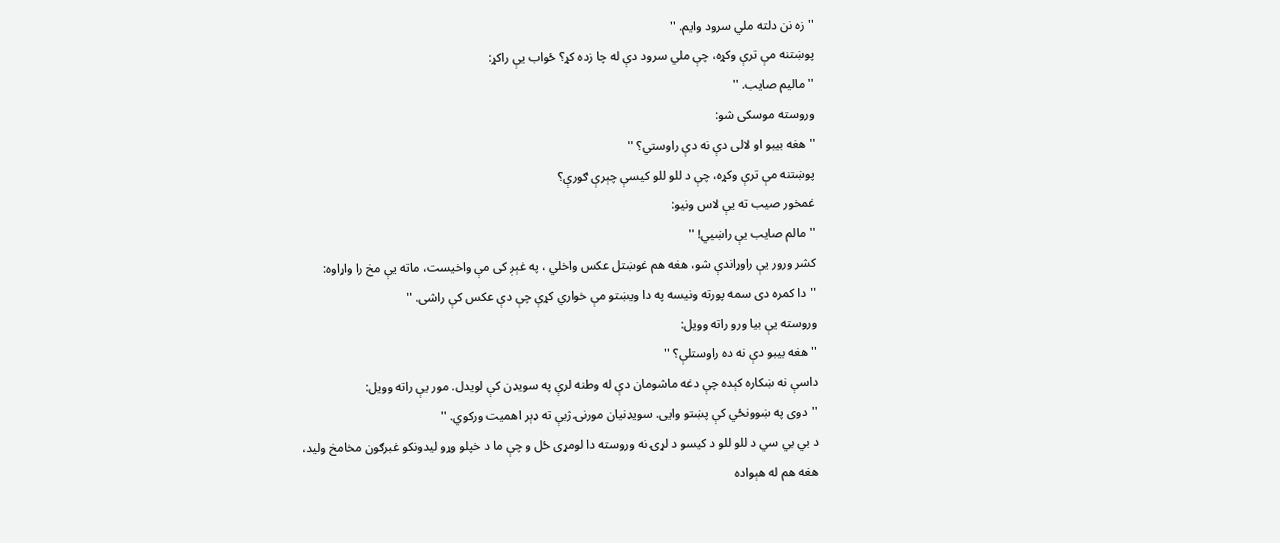''زه نن دلته ملي سرود وایم. ''
پوښتنه مې ترې وکړه، چې ملي سرود دې له چا زده کړ؟ ځواب یې راکړ:
''مالیم صایب. ''
وروسته موسکی شو:
''هغه بیبو او لالی دې نه دې راوستي؟ ''
پوښتنه مې ترې وکړه، چې د للو للو کیسې چېرې ګورې؟
غمخور صیب ته یې لاس ونیو:
''مالم صایب یې راښيي! ''
کشر ورور یې راوړاندې شو، هغه هم غوښتل عکس واخلي ، په غېږ کی مې واخیست، ماته يې مخ را واړاوه:
''دا کمره دی سمه پورته ونیسه په دا ویښتو مې خواري کړې چې دې عکس کې راشی. ''
وروسته یې بیا ورو راته وویل:
''هغه بیبو دې نه ده راوستلې؟ ''
داسې نه ښکاره کېده چې دغه ماشومان دې له وطنه لرې په سویډن کې لویدل. مور يې راته وویل:
''دوی په ښوونځي کې پښتو وایی. سویډنیان مورنۍ ژبې ته ډېر اهمیت ورکوي. ''
د بي بي سي د للو للو د کیسو د لړۍ نه وروسته دا لومړی ځل و چې ما د خپلو وړو لیدونکو غبرګون مخامخ ولید، هغه هم له هېواده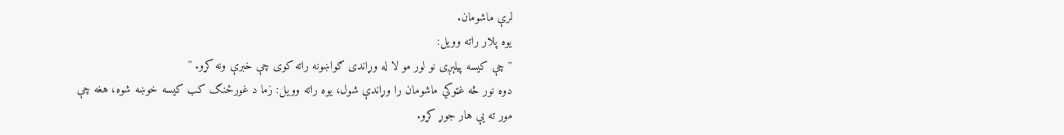لرې ماشومان.
یوه پلار راته وویل:
''چې کیسه پيلېږی نو لور مو لا له وړاندی ګواښونه راته کوی چې خبرې ونه کړو. ''
دوه نور څه غټوکي ماشومان را وړاندې شول، یوه راته وویل: زما د غورځنګ کب کیسه خوښه شوه، هغه چې مور ته يې هار جوړ کړو.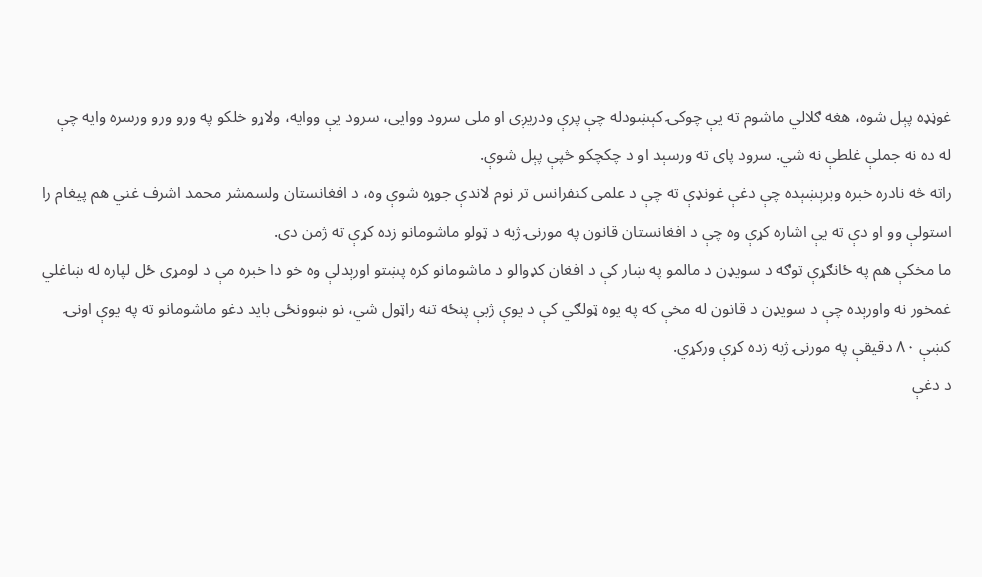غوڼډه پېل شوه، هغه ګلالي ماشوم ته يې چوکۍ کېښودله چې پرې ودریږی او ملی سرود ووایی، سرود یې ووایه، ولاړو خلکو په ورو ورو ورسره وایه چې له ده نه جملې غلطې نه شي. سرود پای ته ورسېد او د چکچکو څپې پېل شوې.
راته څه نادره خبره وبرېښېده چې دغې غونډې ته چې د علمی کنفرانس تر نوم لاندې جوړه شوې وه، د افغانستان ولسمشر محمد اشرف غني هم پیغام را استولې وو او دې ته يې اشاره کړې وه چې د افغانستان قانون په مورنۍ ژبه د ټولو ماشومانو زده کړې ته ژمن دی.
ما مخکې هم په ځانګړې توګه د سویډن د مالمو په ښار کې د افغان کډوالو د ماشومانو کره پښتو اورېدلې وه خو دا خبره مې د لومړی ځل لپاره له ښاغلي غمخور نه واورېده چې د سویډن د قانون له مخې که په یوه ټولګي کې د یوې ژبې پنځه تنه راټول شي، نو ښوونځی باید دغو ماشومانو ته په یوې اونۍ کښې ۸۰ دقیقې په مورنۍ ژبه زده کړې ورکړي.
د دغې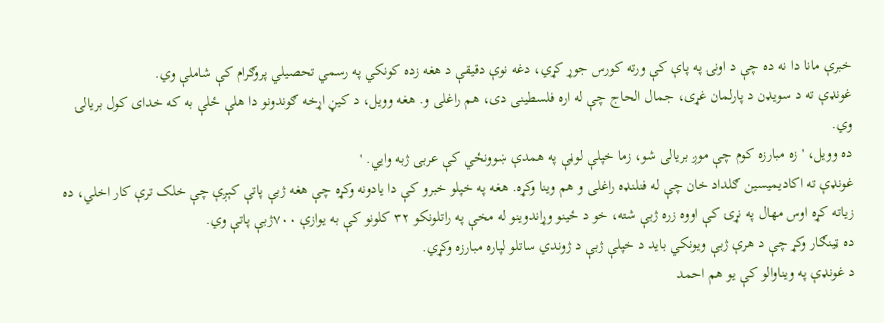خبرې مانا دا نه ده چې د اونۍ په پاې کې ورته کورس جوړ کړي، دغه نوې دقیقې د هغه زده کونکي په رسمي تحصیلي پروګرام کې شاملې وي.
غونډې ته د سویډن د پارلمان غړی، جمال الحاج چې له اره فلسطینی دی، هم راغلی و. هغه وویل، د کیڼ اړخه ګوندونو دا هلې ځلې به که خدای کول بریالۍ وي.
ده وویل، 'زه مبارزه کوم چې موږ بریالی شو، زما خپلې لوڼې په همدې ښوونځي کې عربی ژبه وایي. '
غونډې ته اکادیمیسین ګلداد خان چې له فنلنډه راغلی و هم وینا وکړه. هغه په خپلو خبرو کې دا یادونه وکړه چې هغه ژبې پاتې کېږې چې خلک ترې کار اخلي، ده زیاته کړه اوس مهال په نړۍ کې اووه زره ژبې شته، خو د ځینو وړاندوینو له مخې په راتلونکو ۳۲ کلونو کې به یوازې ۷۰۰ژبې پاتې وي.
ده ټینګار وکړ چې د هرې ژبې ویونکي باید د خپلې ژبې د ژوندي ساتلو لپاره مبارزه وکړي.
د غونډې په ویناوالو کې یو هم احمد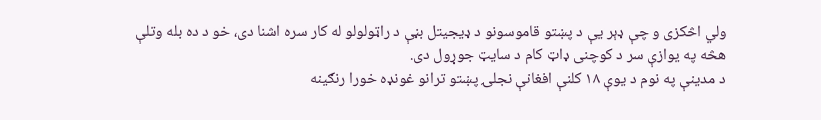ولي اڅکزی و چې ډېر يې د پښتو قاموسونو د ډیجیتل بڼې د راټولولو له کار سره اشنا دی، خو د ده بله وتلې هڅه په یوازې سر د کوچنی ډاټ کام د سایټ جوړول دی.
د مدینې په نوم د یوې ۱۸ کلنې افغانې نجلۍ پښتو ترانو غونډه خورا رنګینه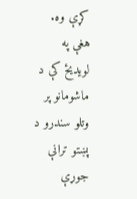کړې وه. هغې په لویدیځ کې د ماشومانو پر وتلو سندرو د پښتو ترانې جوړې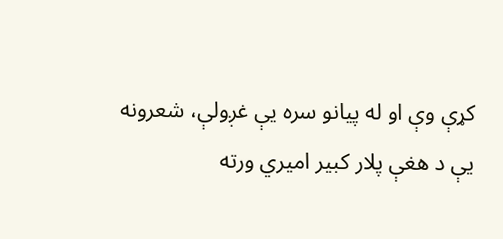کړې وې او له پیانو سره يې غږولې، شعرونه یې د هغې پلار کبیر امیري ورته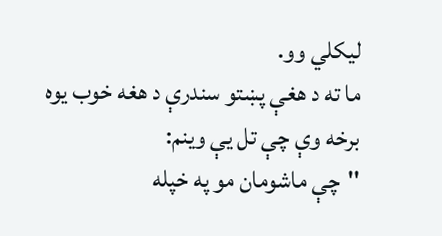لیکلي وو.
ما ته د هغې پښتو سندرې د هغه خوب یوه برخه وې چې تل یې وینم:
''چې ماشومان مو په خپله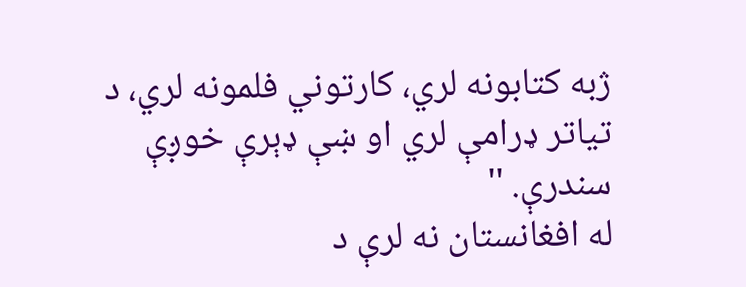ژبه کتابونه لري، کارتوني فلمونه لري، د تیاتر ډرامې لري او ښې ډېرې خوږې سندرې. ''
له افغانستان نه لرې د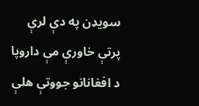سویډن په دې لرې پرتې خاورې مې داروپا د افغانانو جووتې هلې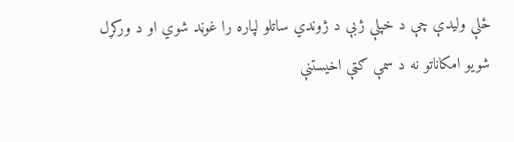ځلې ولیدې چې د خپلې ژبې د ژوندي ساتلو لپاره را غوڼد شوي او د ورکړل شویو امکاناتو نه د سمې ګټې اخیستنې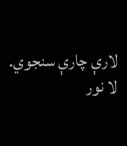لارې چارې سنجوي.
لا نور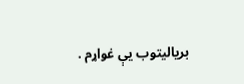بریالیتوب يې غواړم .